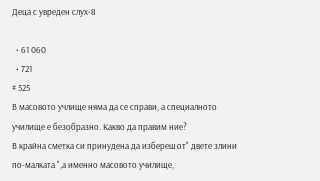Деца с увреден слух-8

  • 61 060
  • 721
# 525
В масовото учлище няма да се справи, а специалното училище е безобразно. Какво да правим ние?
В крайна сметка си принудена да избереш от" двете злини по-малката ",а именно масовото училище,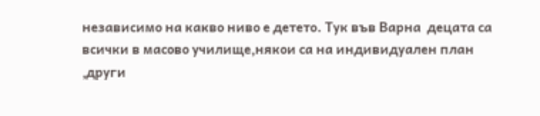независимо на какво ниво е детето. Тук във Варна  децата са всички в масово училище,някои са на индивидуален план ,други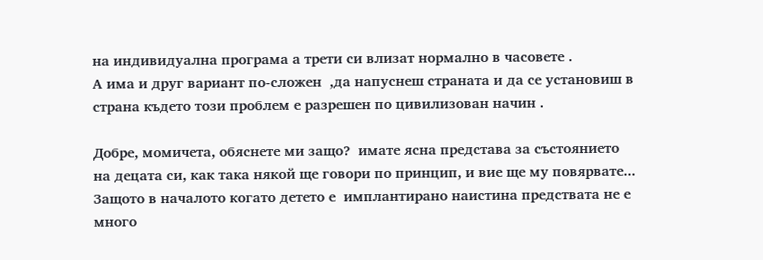на индивидуална програма а трети си влизат нормално в часовете .
А има и друг вариант по-сложен  ,да напуснеш страната и да се установиш в страна където този проблем е разрешен по цивилизован начин .

Добре, момичета, обяснете ми защо?  имате ясна представа за състоянието на децата си, как така някой ще говори по принцип, и вие ще му повярвате...
Защото в началото когато детето е  имплантирано наистина предствата не е много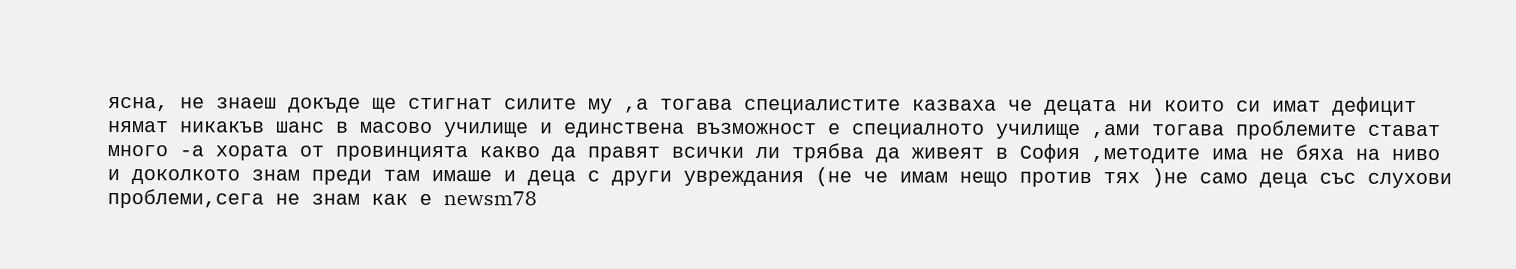ясна, не знаеш докъде ще стигнат силите му ,а тогава специалистите казваха че децата ни които си имат дефицит нямат никакъв шанс в масово училище и единствена възможност е специалното училище ,ами тогава проблемите стават  много -а хората от провинцията какво да правят всички ли трябва да живеят в София ,методите има не бяха на ниво и доколкото знам преди там имаше и деца с други увреждания (не че имам нещо против тях )не само деца със слухови проблеми,сега не знам как е newsm78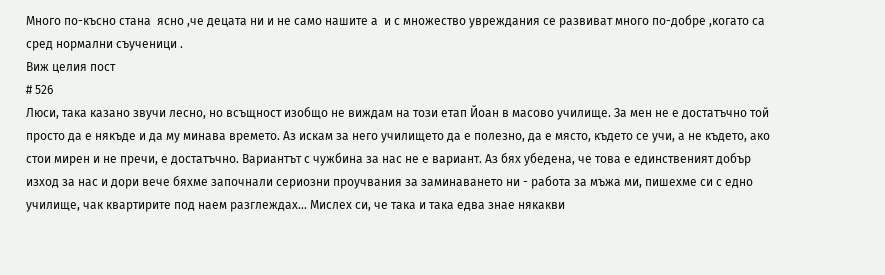Много по-късно стана  ясно ,че децата ни и не само нашите а  и с множество увреждания се развиват много по-добре ,когато са сред нормални съученици .
Виж целия пост
# 526
Люси, така казано звучи лесно, но всъщност изобщо не виждам на този етап Йоан в масово училище. За мен не е достатъчно той просто да е някъде и да му минава времето. Аз искам за него училището да е полезно, да е място, където се учи, а не където, ако стои мирен и не пречи, е достатъчно. Вариантът с чужбина за нас не е вариант. Аз бях убедена, че това е единственият добър изход за нас и дори вече бяхме започнали сериозни проучвания за заминаването ни - работа за мъжа ми, пишехме си с едно училище, чак квартирите под наем разглеждах... Мислех си, че така и така едва знае някакви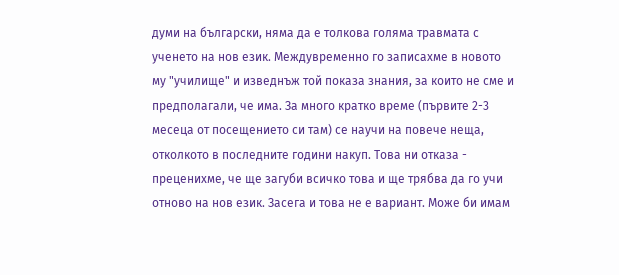думи на български, няма да е толкова голяма травмата с ученето на нов език. Междувременно го записахме в новото му "училище" и изведнъж той показа знания, за които не сме и предполагали, че има. За много кратко време (първите 2-3 месеца от посещението си там) се научи на повече неща, отколкото в последните години накуп. Това ни отказа - преценихме, че ще загуби всичко това и ще трябва да го учи отново на нов език. Засега и това не е вариант. Може би имам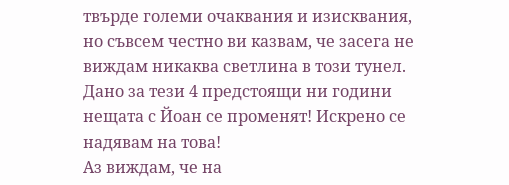твърде големи очаквания и изисквания, но съвсем честно ви казвам, че засега не виждам никаква светлина в този тунел. Дано за тези 4 предстоящи ни години нещата с Йоан се променят! Искрено се надявам на това!
Аз виждам, че на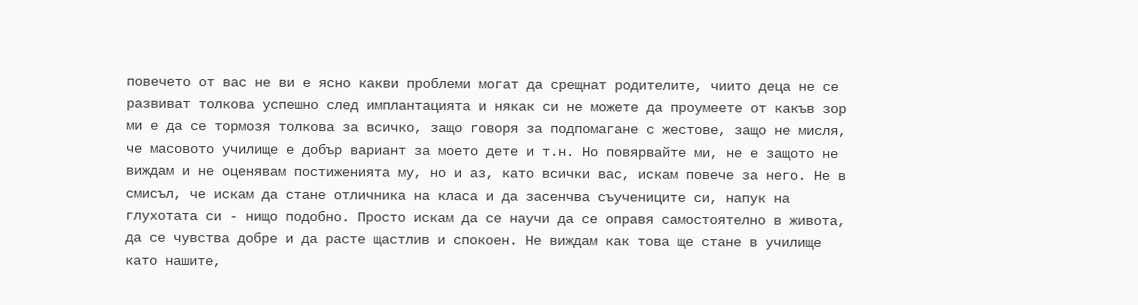повечето от вас не ви е ясно какви проблеми могат да срещнат родителите, чиито деца не се развиват толкова успешно след имплантацията и някак си не можете да проумеете от какъв зор ми е да се тормозя толкова за всичко, защо говоря за подпомагане с жестове, защо не мисля, че масовото училище е добър вариант за моето дете и т.н. Но повярвайте ми, не е защото не виждам и не оценявам постиженията му, но и аз, като всички вас, искам повече за него. Не в смисъл, че искам да стане отличника на класа и да засенчва съучениците си, напук на глухотата си - нищо подобно. Просто искам да се научи да се оправя самостоятелно в живота, да се чувства добре и да расте щастлив и спокоен. Не виждам как това ще стане в училище като нашите,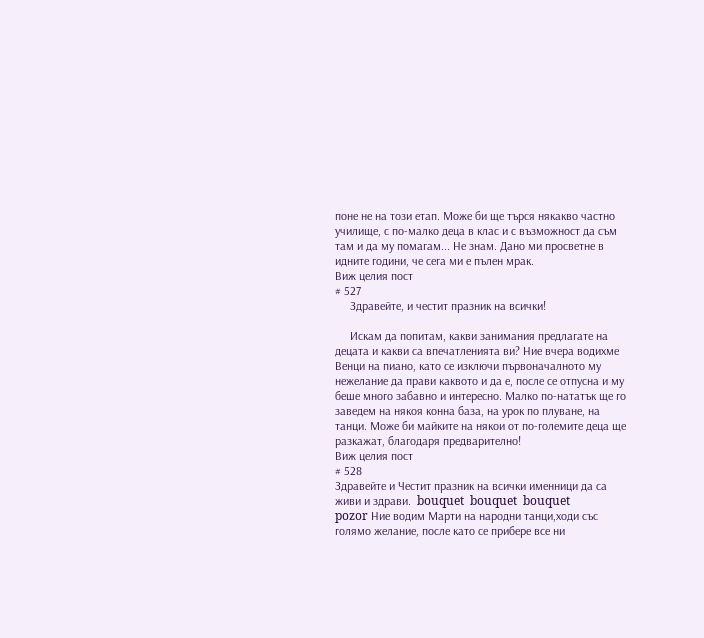поне не на този етап. Може би ще търся някакво частно училище, с по-малко деца в клас и с възможност да съм там и да му помагам... Не знам. Дано ми просветне в идните години, че сега ми е пълен мрак.
Виж целия пост
# 527
     Здравейте, и честит празник на всички!

     Искам да попитам, какви занимания предлагате на децата и какви са впечатленията ви? Ние вчера водихме Венци на пиано, като се изключи първоначалното му нежелание да прави каквото и да е, после се отпусна и му беше много забавно и интересно. Малко по-нататък ще го заведем на някоя конна база, на урок по плуване, на танци. Може би майките на някои от по-големите деца ще разкажат, благодаря предварително!
Виж целия пост
# 528
Здравейте и Честит празник на всички именници да са живи и здрави.  bouquet  bouquet  bouquet                                                                                                                                                           pozor Ние водим Марти на народни танци,ходи със голямо желание, после като се прибере все ни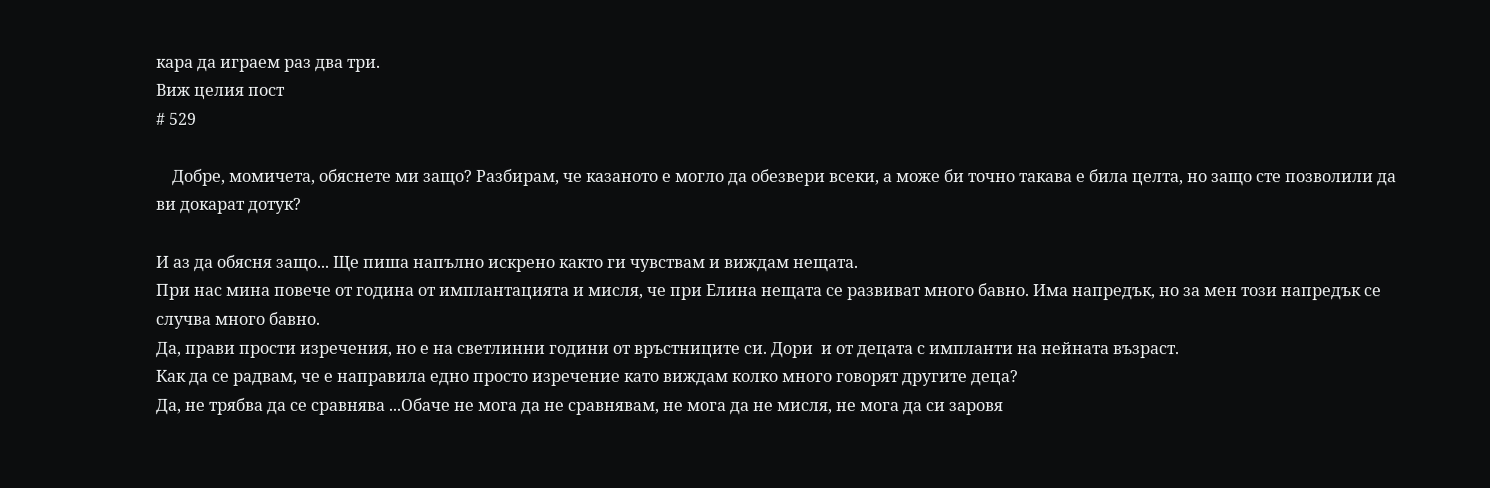кара да играем раз два три.
Виж целия пост
# 529

    Добре, момичета, обяснете ми защо? Разбирам, че казаното е могло да обезвери всеки, а може би точно такава е била целта, но защо сте позволили да ви докарат дотук?

И аз да обясня защо... Ще пиша напълно искрено както ги чувствам и виждам нещата.
При нас мина повече от година от имплантацията и мисля, че при Елина нещата се развиват много бавно. Има напредък, но за мен този напредък се случва много бавно.
Да, прави прости изречения, но е на светлинни години от връстниците си. Дори  и от децата с импланти на нейната възраст.
Как да се радвам, че е направила едно просто изречение като виждам колко много говорят другите деца?
Да, не трябва да се сравнява ...Обаче не мога да не сравнявам, не мога да не мисля, не мога да си заровя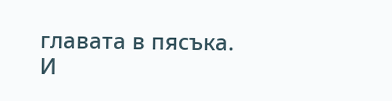главата в пясъка.
И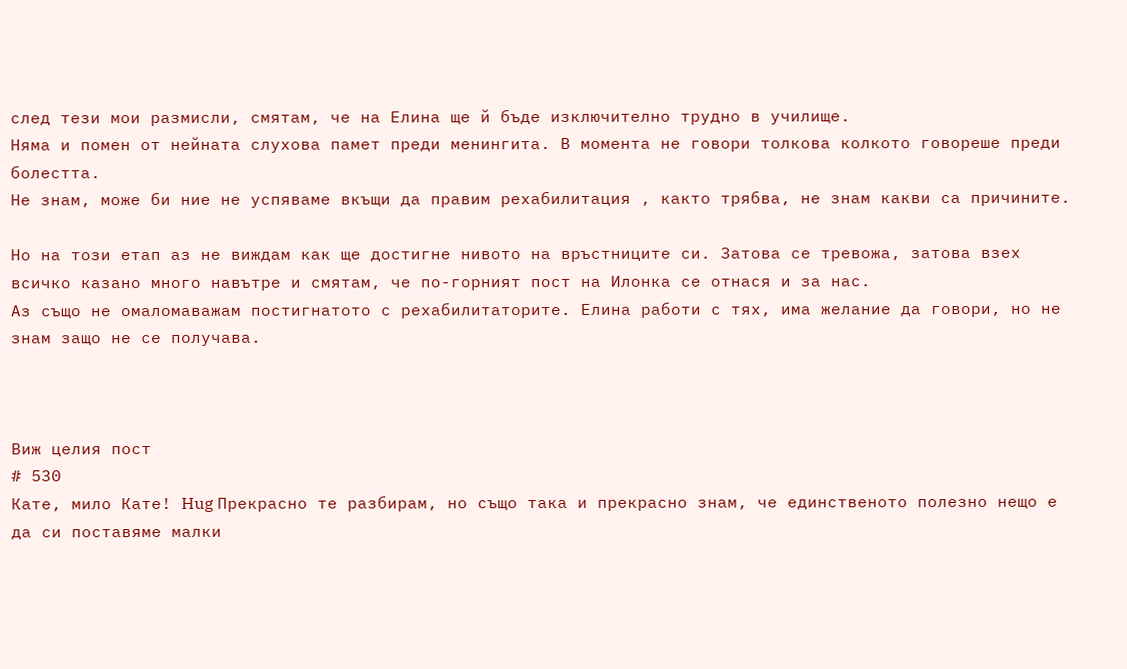след тези мои размисли, смятам, че на Елина ще й бъде изключително трудно в училище.
Няма и помен от нейната слухова памет преди менингита. В момента не говори толкова колкото говореше преди болестта.
Не знам, може би ние не успяваме вкъщи да правим рехабилитация , както трябва, не знам какви са причините.

Но на този етап аз не виждам как ще достигне нивото на връстниците си. Затова се тревожа, затова взех всичко казано много навътре и смятам, че по-горният пост на Илонка се отнася и за нас.
Аз също не омаломаважам постигнатото с рехабилитаторите. Елина работи с тях, има желание да говори, но не знам защо не се получава.



Виж целия пост
# 530
Кате, мило Кате! Hug Прекрасно те разбирам, но също така и прекрасно знам, че единственото полезно нещо е да си поставяме малки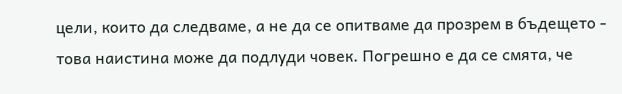цели, които да следваме, а не да се опитваме да прозрем в бъдещето - това наистина може да подлуди човек. Погрешно е да се смята, че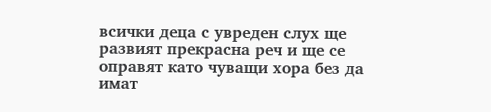всички деца с увреден слух ще развият прекрасна реч и ще се оправят като чуващи хора без да имат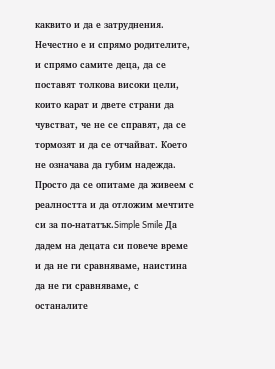каквито и да е затруднения. Нечестно е и спрямо родителите, и спрямо самите деца, да се поставят толкова високи цели, които карат и двете страни да чувстват, че не се справят, да се тормозят и да се отчайват. Което не означава да губим надежда. Просто да се опитаме да живеем с реалността и да отложим мечтите си за по-нататък.Simple Smile Да дадем на децата си повече време и да не ги сравняваме, наистина да не ги сравняваме, с останалите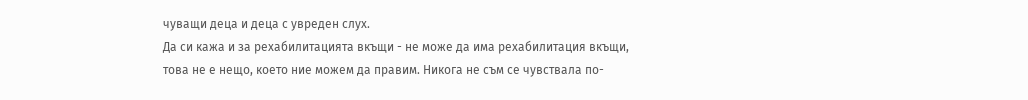чуващи деца и деца с увреден слух.
Да си кажа и за рехабилитацията вкъщи - не може да има рехабилитация вкъщи, това не е нещо, което ние можем да правим. Никога не съм се чувствала по-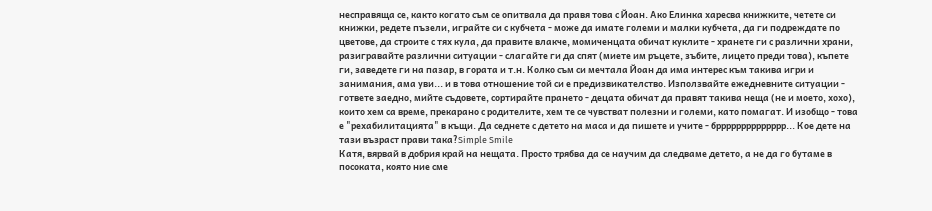несправяща се, както когато съм се опитвала да правя това с Йоан. Ако Елинка харесва книжките, четете си книжки, редете пъзели, играйте си с кубчета - може да имате големи и малки кубчета, да ги подреждате по цветове, да строите с тях кула, да правите влакче, момиченцата обичат куклите - хранете ги с различни храни, разигравайте различни ситуации - слагайте ги да спят (миете им ръцете, зъбите, лицето преди това), къпете ги, заведете ги на пазар, в гората и т.н. Колко съм си мечтала Йоан да има интерес към такива игри и занимания, ама уви... и в това отношение той си е предизвикателство. Използвайте ежедневните ситуации - гответе заедно, мийте съдовете, сортирайте прането - децата обичат да правят такива неща (не и моето, хохо), които хем са време, прекарано с родителите, хем те се чувстват полезни и големи, като помагат. И изобщо - това е "рехабилитацията" в къщи. Да седнете с детето на маса и да пишете и учите - брррррррррррррр... Кое дете на тази възраст прави така?Simple Smile
Катя, вярвай в добрия край на нещата. Просто трябва да се научим да следваме детето, а не да го бутаме в посоката, която ние сме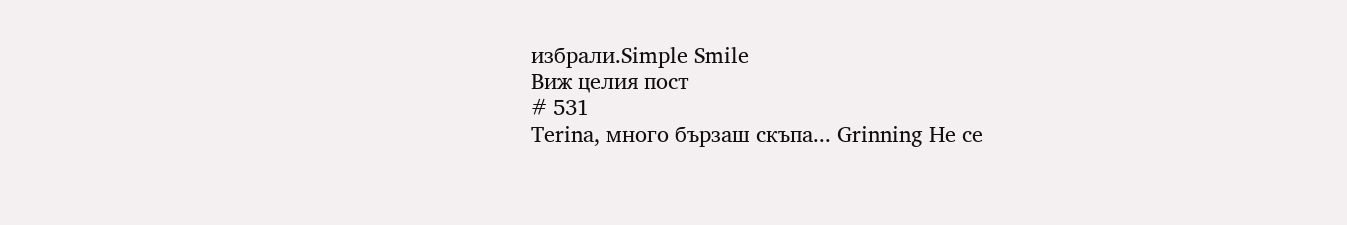избрали.Simple Smile
Виж целия пост
# 531
Terina, много бързаш скъпа... Grinning Не се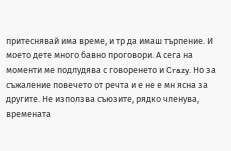притеснявай има време, и тр да имаш търпение. И моето дете много бавно проговори. А сега на моменти ме подлудява с говоренето и Crazy. Но за съжаление повечето от речта и е не е мн ясна за другите. Не използва съюзите, рядко членува, времената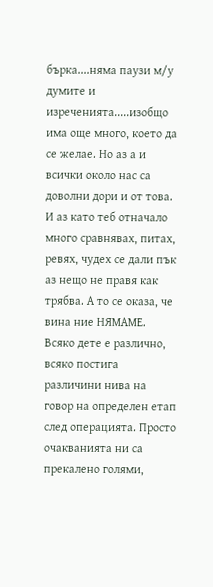бърка....няма паузи м/у думите и изреченията.....изобщо има още много, което да се желае. Но аз а и всички около нас са доволни дори и от това. И аз като теб отначало много сравнявах, питах, ревях, чудех се дали пък аз нещо не правя как трябва. А то се оказа, че вина ние НЯМАМЕ. Всяко дете е различно, всяко постига различини нива на говор на определен етап след операцията. Просто очакванията ни са прекалено голями,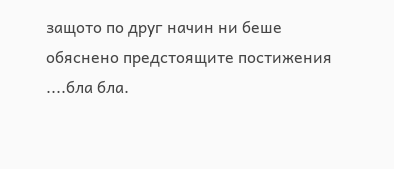защото по друг начин ни беше обяснено предстоящите постижения ....бла бла.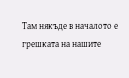Там някъде в началото е грешката на нашите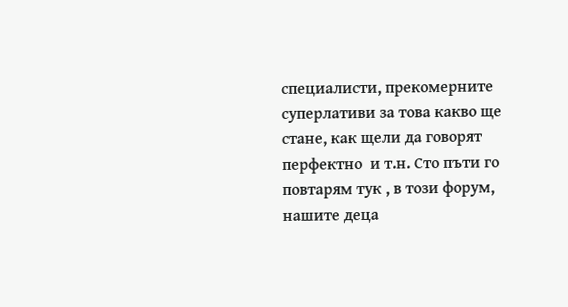специалисти, прекомерните суперлативи за това какво ще стане, как щели да говорят перфектно  и т.н. Сто пъти го повтарям тук , в този форум, нашите деца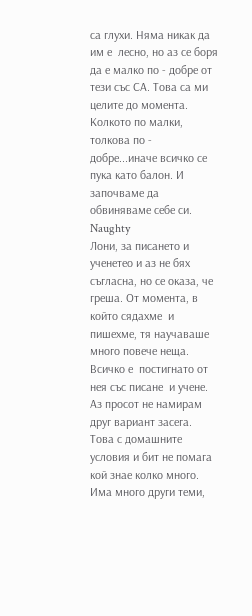са глухи. Няма никак да им е  лесно, но аз се боря да е малко по - добре от тези със СА. Това са ми целите до момента. Колкото по малки, толкова по - добре...иначе всичко се пука като балон. И започваме да обвиняваме себе си.  Naughty
Лони, за писането и ученетео и аз не бях съгласна, но се оказа, че греша. От момента, в който сядахме  и пишехме, тя научаваше много повече неща. Всичко е  постигнато от нея със писане  и учене. Аз просот не намирам друг вариант засега. Това с домашните условия и бит не помага кой знае колко много. Има много други теми,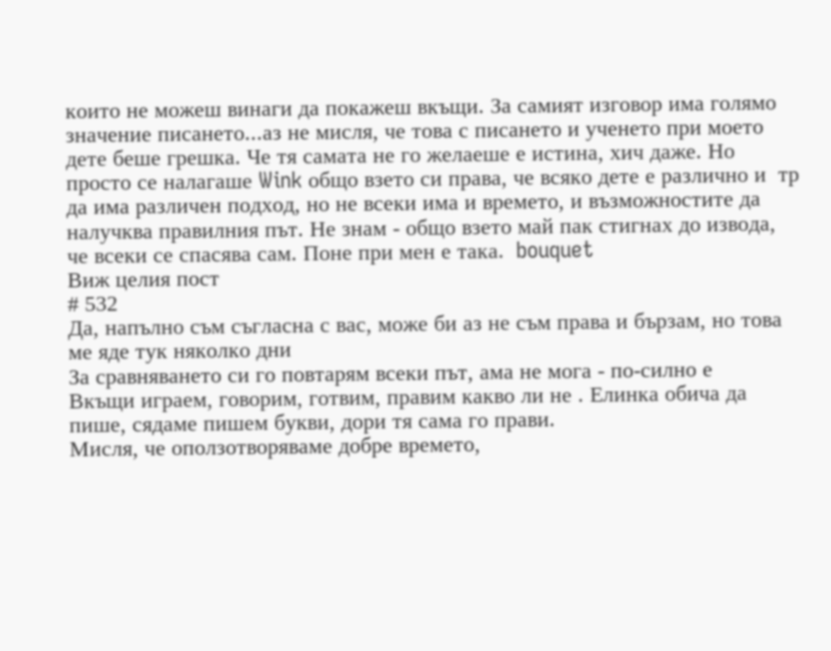които не можеш винаги да покажеш вкъщи. За самият изговор има голямо значение писането...аз не мисля, че това с писането и ученето при моето дете беше грешка. Че тя самата не го желаеше е истина, хич даже. Но просто се налагаше Wink общо взето си права, че всяко дете е различно и  тр да има различен подход, но не всеки има и времето, и възможностите да налучква правилния път. Не знам - общо взето май пак стигнах до извода, че всеки се спасява сам. Поне при мен е така.  bouquet
Виж целия пост
# 532
Да, напълно съм съгласна с вас, може би аз не съм права и бързам, но това ме яде тук няколко дни
За сравняването си го повтарям всеки път, ама не мога - по-силно е
Вкъщи играем, говорим, готвим, правим какво ли не . Елинка обича да пише, сядаме пишем букви, дори тя сама го прави.
Мисля, че оползотворяваме добре времето,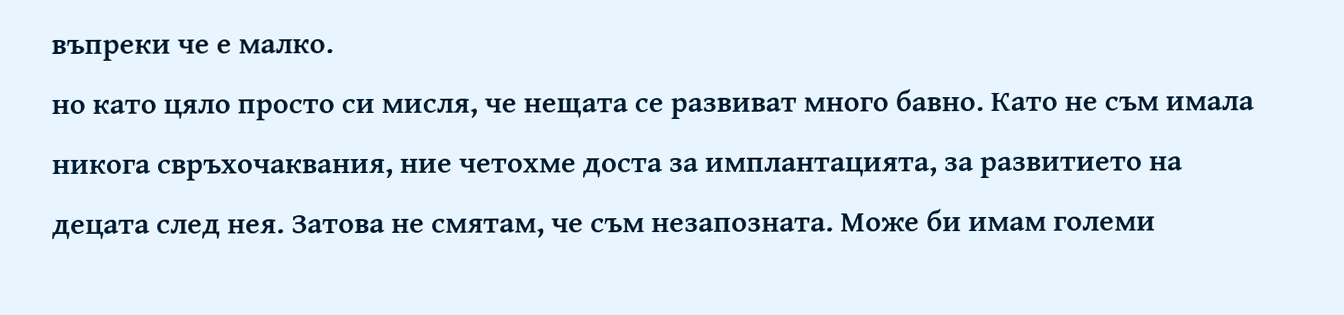въпреки че е малко.
но като цяло просто си мисля, че нещата се развиват много бавно. Като не съм имала никога свръхочаквания, ние четохме доста за имплантацията, за развитието на децата след нея. Затова не смятам, че съм незапозната. Може би имам големи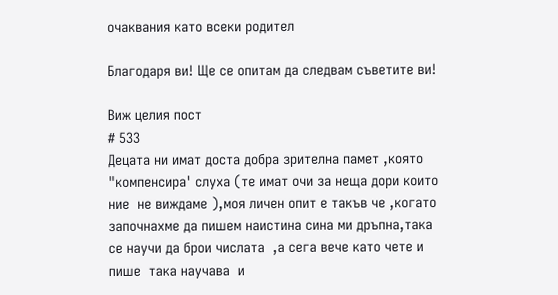очаквания като всеки родител

Благодаря ви! Ще се опитам да следвам съветите ви!

Виж целия пост
# 533
Децата ни имат доста добра зрителна памет ,която "компенсира' слуха (те имат очи за неща дори които ние  не виждаме ),моя личен опит е такъв че ,когато започнахме да пишем наистина сина ми дръпна,така се научи да брои числата  ,а сега вече като чете и пише  така научава  и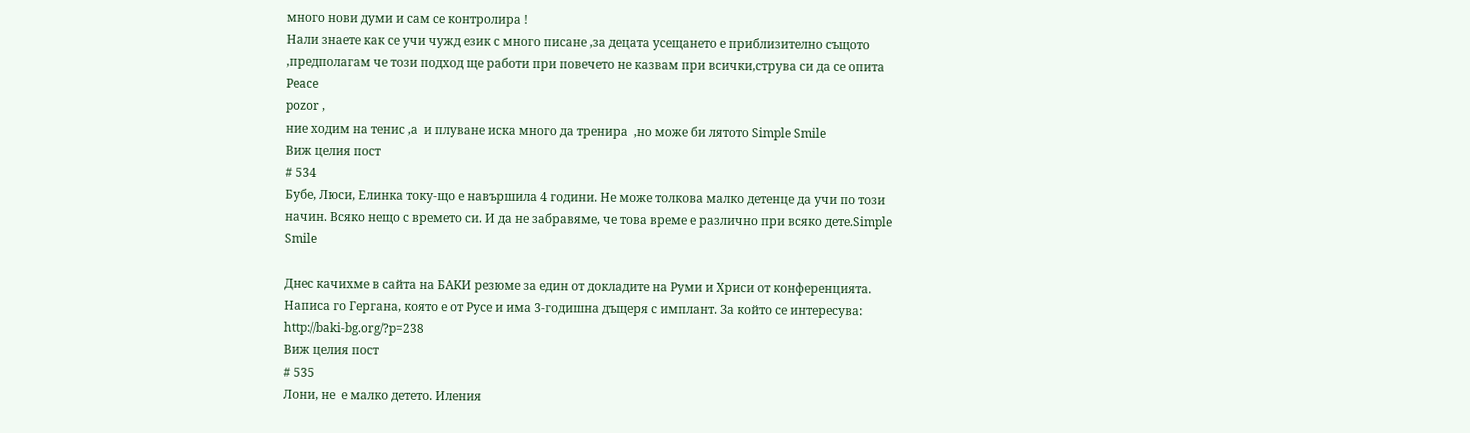много нови думи и сам се контролира !
Нали знаете как се учи чужд език с много писане ,за децата усещането е приблизително същото ,предполагам че този подход ще работи при повечето не казвам при всички,струва си да се опита  Peace
pozor ,
ние ходим на тенис ,а  и плуване иска много да тренира  ,но може би лятото Simple Smile
Виж целия пост
# 534
Бубе, Люси, Елинка току-що е навършила 4 години. Не може толкова малко детенце да учи по този начин. Всяко нещо с времето си. И да не забравяме, че това време е различно при всяко дете.Simple Smile

Днес качихме в сайта на БАКИ резюме за един от докладите на Руми и Хриси от конференцията. Написа го Гергана, която е от Русе и има 3-годишна дъщеря с имплант. За който се интересува: http://baki-bg.org/?p=238
Виж целия пост
# 535
Лони, не  е малко детето. Иления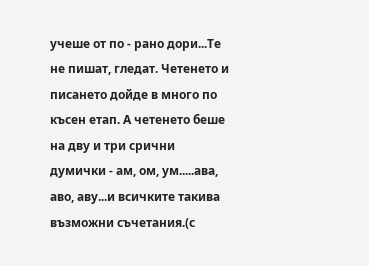учеше от по - рано дори...Те не пишат, гледат. Четенето и писането дойде в много по късен етап. А четенето беше на дву и три срични думички - ам, ом, ум.....ава, аво, аву...и всичките такива възможни съчетания.(с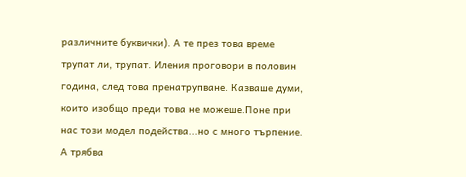различните буквички). А те през това време трупат ли, трупат. Иления проговори в половин година, след това пренатрупване. Казваше думи, които изобщо преди това не можеше.Поне при нас този модел подейства...но с много търпение.   А трябва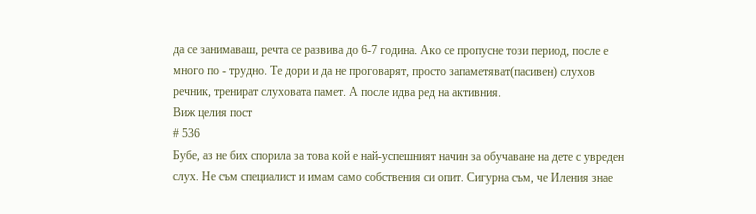да се занимаваш, речта се развива до 6-7 година. Ако се пропусне този период, после е много по - трудно. Те дори и да не проговарят, просто запаметяват(пасивен) слухов речник, тренират слуховата памет. А после идва ред на активния.
Виж целия пост
# 536
Бубе, аз не бих спорила за това кой е най-успешният начин за обучаване на дете с увреден слух. Не съм специалист и имам само собствения си опит. Сигурна съм, че Иления знае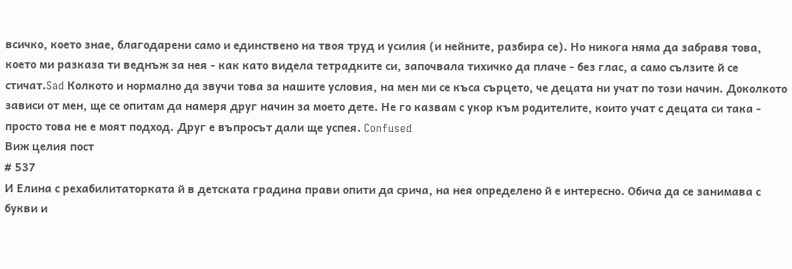всичко, което знае, благодарени само и единствено на твоя труд и усилия (и нейните, разбира се). Но никога няма да забравя това, което ми разказа ти веднъж за нея - как като видела тетрадките си, започвала тихичко да плаче - без глас, а само сълзите й се стичат.Sad Колкото и нормално да звучи това за нашите условия, на мен ми се къса сърцето, че децата ни учат по този начин. Доколкото зависи от мен, ще се опитам да намеря друг начин за моето дете. Не го казвам с укор към родителите, които учат с децата си така - просто това не е моят подход. Друг е въпросът дали ще успея. Confused
Виж целия пост
# 537
И Елина с рехабилитаторката й в детската градина прави опити да срича, на нея определено й е интересно. Обича да се занимава с букви и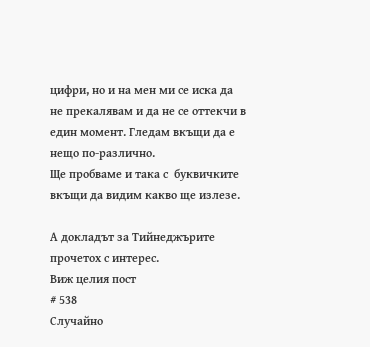цифри, но и на мен ми се иска да не прекалявам и да не се оттекчи в един момент. Гледам вкъщи да е нещо по-различно.
Ще пробваме и така с  буквичките вкъщи да видим какво ще излезе.

А докладът за Тийнеджърите прочетох с интерес.
Виж целия пост
# 538
Случайно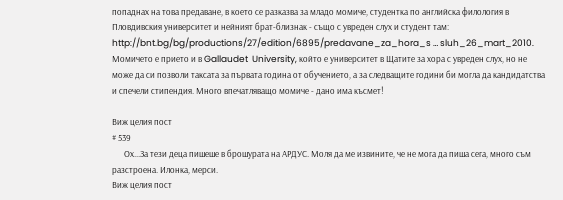попаднах на това предаване, в което се разказва за младо момиче, студентка по английска филология в Пловдивския университет и нейният брат-близнак - също с увреден слух и студент там: http://bnt.bg/bg/productions/27/edition/6895/predavane_za_hora_s … sluh_26_mart_2010. Момичето е прието и в Gallaudet  University, който е университет в Щатите за хора с увреден слух, но не може да си позволи таксата за първата година от обучението, а за следващите години би могла да кандидатства и спечели стипендия. Много впечатляващо момиче - дано има късмет!

Виж целия пост
# 539
      Ох...За тези деца пишеше в брошурата на АРДУС. Моля да ме извините, че не мога да пиша сега, много съм разстроена. Илонка, мерси.
Виж целия пост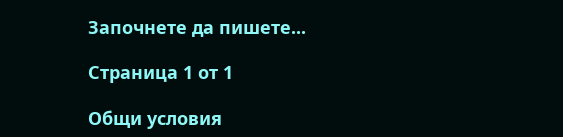Започнете да пишете...

Страница 1 от 1

Общи условия